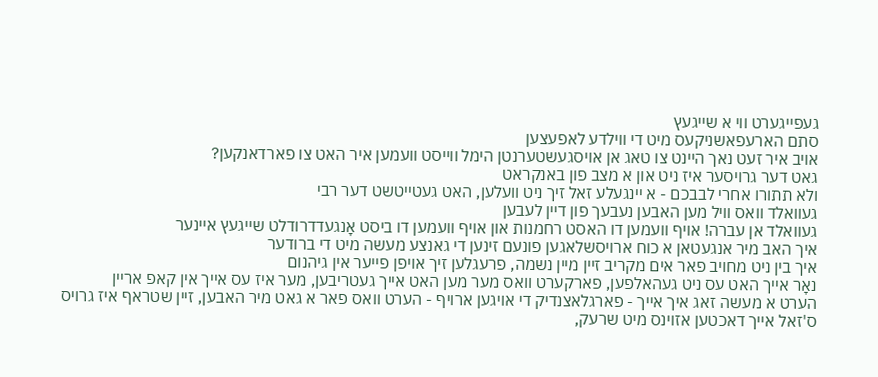געפייגערט ווי א שייגעץ
סתם הארעפאשניקעס מיט די ווילדע לאפעצען
אויב איר זעט נאך היינט צו טאג אן אויסגעשטערנטן הימל ווייסט וועמען איר האט צו פארדאנקען?
גאט דער גרויסער איז ניט און א מצב פון באנקראט
ולא תתורו אחרי לבבכם - א יינגעלע זאל זיך ניט וועלען, האט געטייטשט דער רבי
געוואלד וואס וויל מען האבען נעבעך פון דיין לעבען
געוואלד אן עברה! אויף וועמען דו האסט רחמנות און אויף וועמען דו ביסט אָנגעדדרודלט שייגעץ איינער
איך האב מיר אנגעטאן א כוח ארויסשלאגען פונעם זינען די גאנצע מעשה מיט די ברודער
איך בין ניט מחויב פאר אים מקריב זיין מיין נשמה, פרעגלען זיך אויפן פייער אין גיהנום
נאָר אייך האט עס ניט געהאלפען, פארקערט וואס מער מען האט אייך געטריבען, מער איז עס אייך אין קאפ אריין
הערט א מעשה זאג איך אייך - פארגלאצנדיק די אויגען ארויף - הערט וואס פאר א גאט מיר האבען, זיין שטראף איז גרויס
ס'זאל אייך דאכטען אזוינס מיט שרעק,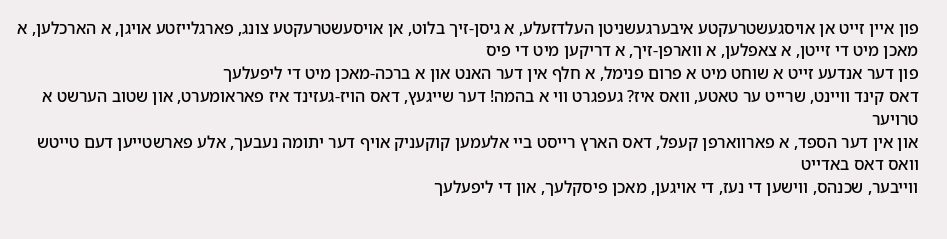פון איין זייט אן אויסגעשטרעקטע איבערגעשניטן העלדזעלע, א גיסן-זיך בלוט, אן אויסעשטרעקטע צונג, פארגלייזטע אויגן, א הארכלען, א מאכן מיט די זייטן, א צאפלען, א ווארפן-זיך, א דריקען מיט די פיס
פון דער אנדעע זייט א שוחט מיט א פרום פנימל, א חלף אין דער האנט און א ברכה-מאכן מיט די ליפעלעך
דאס קינד וויינט, שרייט ער טאטע, וואס איז? געפגרט ווי א בהמה! דער שייגעץ, דאס הויז-געזינד איז פאראומערט, און שטוב הערשט א טרויער
און אין דער הספד, א פארווארפן קעפל, דאס הארץ רייסט ביי אלעמען קוקעניק אויף דער יתומה נעבעך, אלע פארשטייען דעם טייטש וואס דאס באדייט
ווייבער, שכנהס, ווישען די נעז, די אויגען, מאכן פיסקלעך, און די ליפעלעך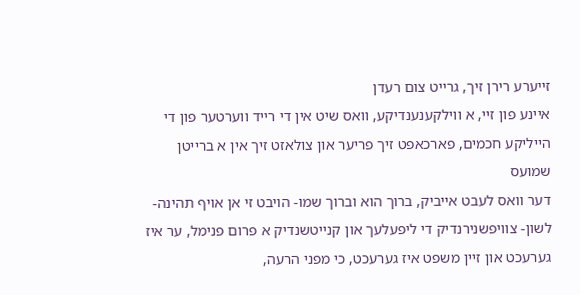זייערע רירן זיך, גרייט צום רעדן
איינע פון זיי, א ווילקענענדיקע, וואס שיט אין די רייד ווערטער פון די הייליקע חכמים, פארכאפט זיך פריער און צולאזט זיך אין א ברייטן שמועס
דער וואס לעבט אייביק, ברוך הוא וברוך שמו- הויבט זי אן אויף תהינה-לשון- צוויפשנירנדיק די ליפעלעך און קנייטשנדיק א פרום פנימל, ער איז גערעכט און זיין משפט איז גערעכט, כי מפני הרעה,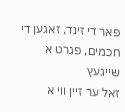פאר די זינד, זאגען די חכמים, פגרט א שייגעץ
זאל ער זיין ווי א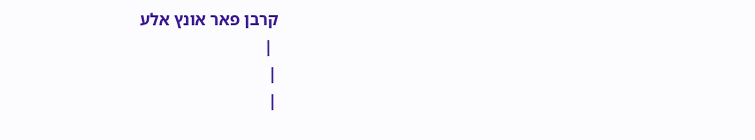קרבן פאר אונץ אלע
 |
|
|